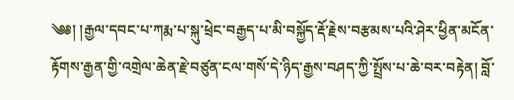༄༅། །རྒྱལ་དབང་པ་ཀརྨ་པ་སྐུ་ཕྲེང་བརྒྱད་པ་མི་བསྐྱོད་རྡོ་རྗེས་བརྩམས་པའི་ཤེར་ཕྱིན་མངོན་རྟོགས་རྒྱན་གྱི་འགྲེལ་ཆེན་རྗེ་བཙུན་ངལ་གསོ་དེ་ཉིད་རྒྱས་བཤད་ཀྱི་སྤྲོས་པ་ཆེ་བར་བརྟེན། བློ་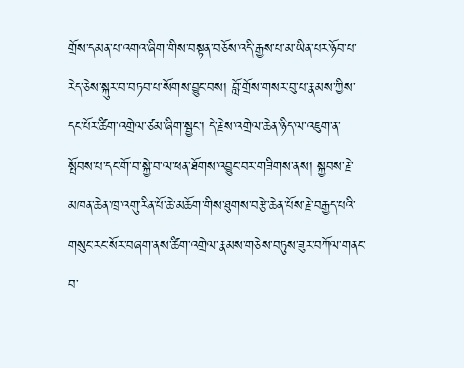གྲོས་དམན་པ་འགའ་ཞིག་གིས་བསྟན་བཅོས་འདི་རྒྱས་པ་མ་ཡིན་པར་ཉོབ་པ་རེད་ཅེས་སྐུར་བ་བཏབ་པ་སོགས་བྱུང་བས། བློ་གྲོས་གསར་བུ་པ་རྣམས་ཀྱིས་དང་པོར་ཚིག་འགྲེལ་ཙམ་ཞིག་སྦྱང་། དེ་རྗེས་འགྲེལ་ཆེན་ཉིད་ལ་འཇུག་ན་སྤོབས་པ་དང་གོ་བ་སྐྱེ་བ་ལ་ཕན་ཐོགས་འབྱུང་བར་གཟིགས་ནས། སྐྱབས་རྗེ་མཁན་ཆེན་ཁྲ་འགུ་རིན་པོ་ཆེ་མཆོག་གིས་ཐུགས་བརྩེ་ཆེན་པོས་རྗེ་བརྒྱད་པའི་གསུང་རང་སོར་བཞག་ནས་ཚིག་འགྲེལ་རྣམས་གཅེས་བཏུས་ཟུར་བཀོལ་གནང་བ་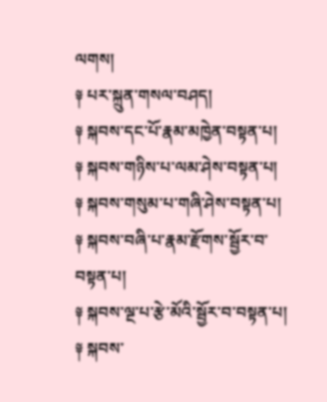ལགས།
༈ པར་སྐྲུན་གསལ་བཤད།
༈ སྐབས་དང་པོ་རྣམ་མཁྱེན་བསྟན་པ།
༈ སྐབས་གཉིས་པ་ལམ་ཤེས་བསྟན་པ།
༈ སྐབས་གསུམ་པ་གཞི་ཤེས་བསྟན་པ།
༈ སྐབས་བཞི་པ་རྣམ་རྫོགས་སྦྱོར་བ་བསྟན་པ།
༈ སྐབས་ལྔ་པ་རྩེ་མོའི་སྦྱོར་བ་བསྟན་པ།
༈ སྐབས་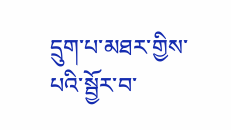དྲུག་པ་མཐར་གྱིས་པའི་སྦྱོར་བ་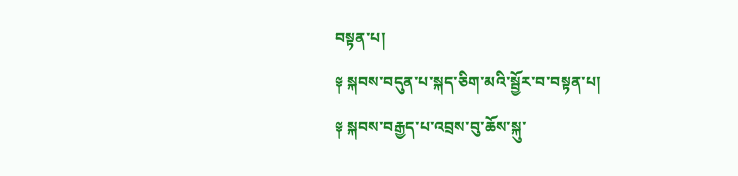བསྟན་པ།
༈ སྐབས་བདུན་པ་སྐད་ཅིག་མའི་སྦྱོར་བ་བསྟན་པ།
༈ སྐབས་བརྒྱད་པ་འབྲས་བུ་ཆོས་སྐུ་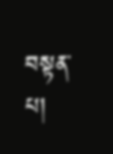བསྟན་པ།